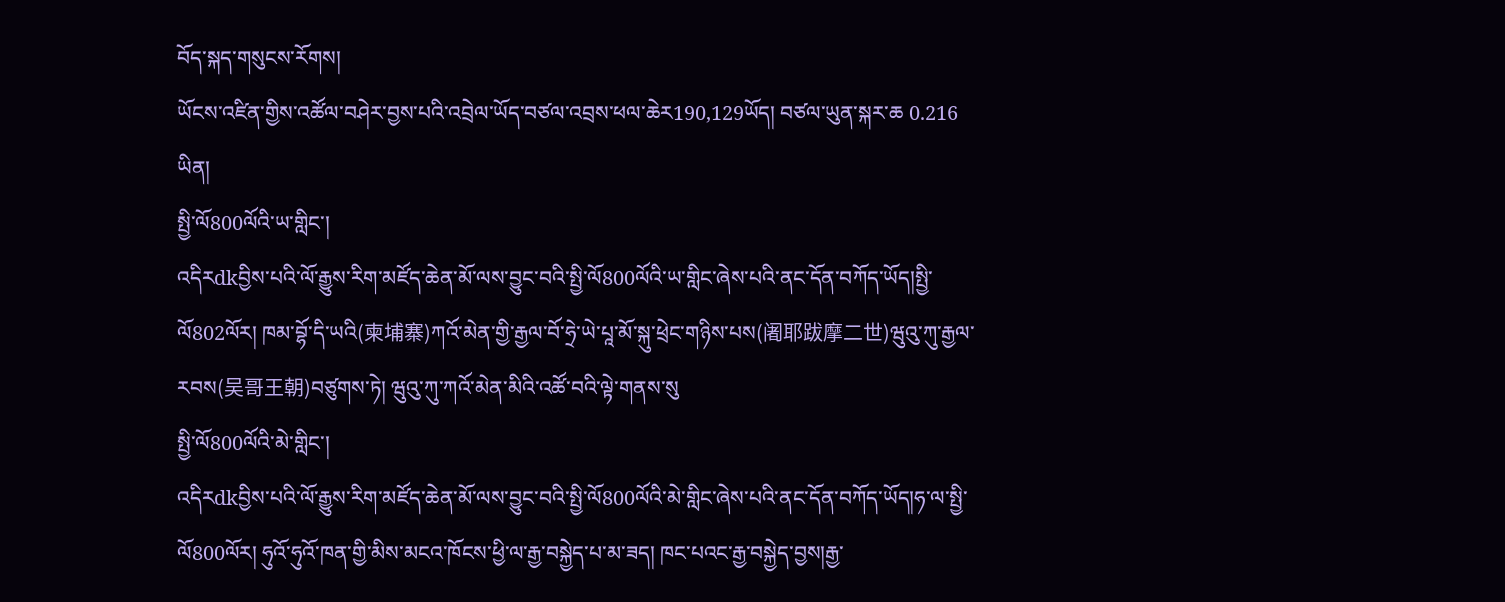བོད་སྐད་གསུངས་རོགས།
ཡོངས་འཛིན་གྱིས་འཚོལ་བཤེར་བྱས་པའི་འབྲེལ་ཡོད་བཙལ་འབྲས་ཕལ་ཆེར190,129ཡོད། བཙལ་ཡུན་སྐར་ཆ 0.216
ཡིན།
སྤྱི་ལོ800ལོའི་ཡ་གླིང་།
འདིརdkབྱིས་པའི་ལོ་རྒྱུས་རིག་མཛོད་ཆེན་མོ་ལས་བྱུང་བའི་སྤྱི་ལོ800ལོའི་ཡ་གླིང་ཞེས་པའི་ནང་དོན་བཀོད་ཡོད།སྤྱི་ལོ802ལོར། ཁམ་བྷོ་དི་ཡའི(柬埔寨)ཀའོ་མེན་གྱི་རྒྱལ་བོ་ཧྲེ་ཡེ་པཱ་མོ་སྐུ་ཕྲེང་གཉིས་པས(阇耶跋摩二世)ཝུའུ་ཀུ་རྒྱལ་རབས(吴哥王朝)བཙུགས་ཏེ། ཝུའུ་ཀུ་ཀའོ་མེན་མིའི་འཚོ་བའི་ལྟེ་གནས་སུ
སྤྱི་ལོ800ལོའི་མེ་གླིང་།
འདིརdkབྱིས་པའི་ལོ་རྒྱུས་རིག་མཛོད་ཆེན་མོ་ལས་བྱུང་བའི་སྤྱི་ལོ800ལོའི་མེ་གླིང་ཞེས་པའི་ནང་དོན་བཀོད་ཡོད།ཧ་ལ་སྤྱི་ལོ800ལོར། ཧུའོ་ཧུའོ་ཁན་གྱི་མིས་མངའ་ཁོངས་ཕྱི་ལ་རྒྱ་བསྐྱེད་པ་མ་ཟད། ཁང་པའང་རྒྱ་བསྐྱེད་བྱས།རྒྱ་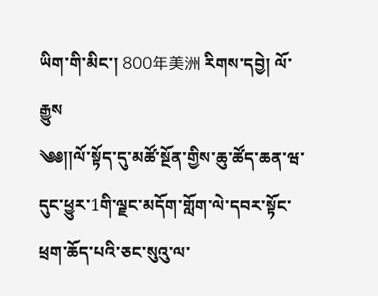ཡིག་གི་མིང་། 800年美洲 རིགས་དབྱེ། ལོ་རྒྱུས
༄༅།།ལོ་སྟོད་དུ་མཚོ་སྔོན་གྱིས་ཆུ་ཚོད་ཆན་ཝ་དུང་ཕྱུར་1གི་ལྗང་མདོག་གློག་ལེ་དབར་སྟོང་ཕྲག་ཆོད་པའི་ཅང་སུའུ་ལ་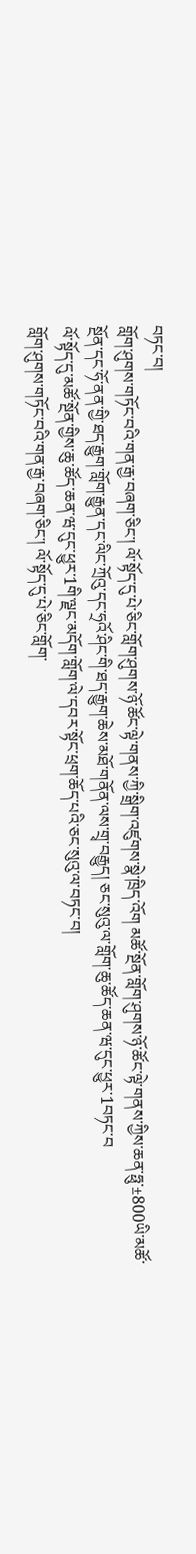བཏང་བ།
གློག་ཤུགས་གཏོང་བའི་གན་རྒྱ་བཞག་ཅིང་། ལོ་སྟོད་དུ་པེ་ཅིང་གློག་ཤུགས་ཉོ་ཚོང་ལྟེ་གནས་ཀྱི་སྒྲིག་འཛུགས་སྣེ་ཁྲིད་འོག མཚོ་སྔོན་གློག་ཤུགས་ཉོ་ཚོང་ལྟེ་གནས་ཀྱིས་ཆན་ཧྥུ་±800ཡི་མཚོ་སྔོན་དང་ཧོ་ནན་གྱི་ཐད་རྒྱུག་གློག་རྒྱུན་དང་ལིང་ཀྲོའུ་དང་ཧྲའོ་ཤིང་གི་ཐད་རྒྱུག་ཆེས་མཐོ་གནོན་ལས་གྲྭ་བརྒྱུད། ཅང་སུའུ་ལ་གློག་ཆུ་ཚོད་ཆན་ཝ་དུང་ཕྱུར་1བཏང་བ
ལོ་སྟོད་དུ་མཚོ་སྔོན་གྱིས་ཆུ་ཚོད་ཆན་ཝ་དུང་ཕྱུར་1གི་ལྗང་མདོག་གློག་ལེ་དབར་སྟོང་ཕྲག་ཆོད་པའི་ཅང་སུའུ་ལ་བཏང་བ།
གློག་ཤུགས་གཏོང་བའི་གན་རྒྱ་བཞག་ཅིང་། ལོ་སྟོད་དུ་པེ་ཅིང་གློག་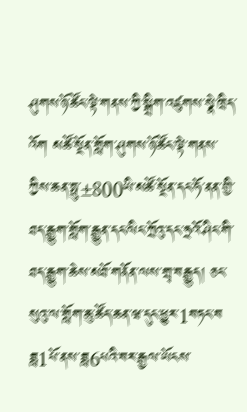ཤུགས་ཉོ་ཚོང་ལྟེ་གནས་ཀྱི་སྒྲིག་འཛུགས་སྣེ་ཁྲིད་འོག མཚོ་སྔོན་གློག་ཤུགས་ཉོ་ཚོང་ལྟེ་གནས་ཀྱིས་ཆན་ཧྥུ་±800ཡི་མཚོ་སྔོན་དང་ཧོ་ནན་གྱི་ཐད་རྒྱུག་གློག་རྒྱུན་དང་ལིང་ཀྲོའུ་དང་ཧྲའོ་ཤིང་གི་ཐད་རྒྱུག་ཆེས་མཐོ་གནོན་ལས་གྲྭ་བརྒྱུད། ཅང་སུའུ་ལ་གློག་ཆུ་ཚོད་ཆན་ཝ་དུང་ཕྱུར་1བཏང་བ
ཟླ1པོ་ནས་ཟླ6པའི་བར་རྒྱལ་ཡོངས་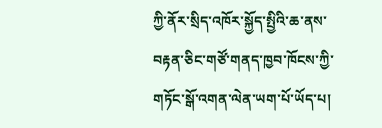ཀྱི་ནོར་སྲིད་འཁོར་སྐྱོད་སྤྱིའི་ཆ་ནས་བརྟན་ཅིང་གཙོ་གནད་ཁྱབ་ཁོངས་ཀྱི་གཏོང་སྒོ་འགན་ལེན་ཡག་པོ་ཡོད་པ།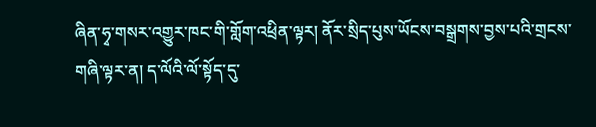ཞིན་ཧྭ་གསར་འགྱུར་ཁང་གི་གློག་འཕྲིན་ལྟར། ནོར་སྲིད་པུས་ཡོངས་བསྒྲགས་བྱས་པའི་གྲངས་གཞི་ལྟར་ན། ད་ལོའི་ལོ་སྟོད་དུ་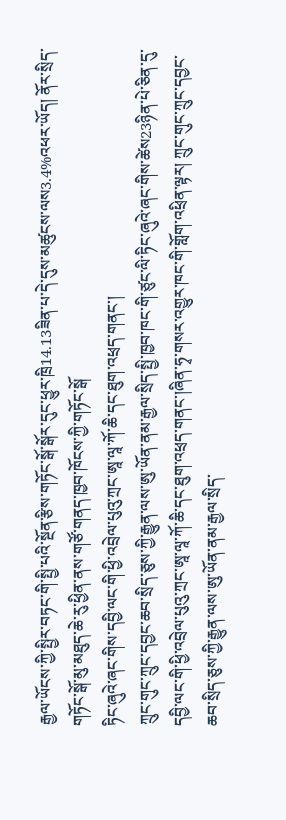རྒྱལ་ཡོངས་ཀྱི་སྤྱིར་བཏང་གི་སྤྱི་པའི་སྔོན་རྩིས་གཏོང་སྒོ་སྒོར་དུང་ཕྱུར་ཁྲི14.13ཟིན་པ་དེ་དུས་མཚུངས་ལས3.4%འཕར་ཡོད། ནོར་སྲིད་གཏོང་སྒོ་མུ་མཐུད་ཆེ་རུ་ཕྱིན་ནས་གཙོ་གནད་ཁྱབ་ཁོངས་ཀྱི་གཏོང་སྒོ
ཏིང་ཞུའེ་ཞང་གིས་དབྱི་ལང་གི་ཕྱི་འབྲེལ་པུའུ་ཀྲང་ཨཱ་ལཱ་ཀོ་ཆི་དང་ཐུག་འཕྲད་གནང་།
ཀྲུང་གུང་ཀྲུང་དབྱང་ཆབ་སྲིད་ཅུས་ཀྱི་རྒྱུན་ལས་ཨུ་ཡོན་ནམ་རྒྱལ་སྲིད་སྤྱི་ཁྱབ་ཁང་གི་ཙུང་ལི་ཏིང་ཞུའེ་ཞང་གིས་ཚེས23ཉིན་པེ་ཅིན་དུ་དབྱི་ལང་གི་ཕྱི་འབྲེལ་པུའུ་ཀྲང་ཨཱ་ལཱ་ཀོ་ཆི་དང་ཐུག་འཕྲད་གནང་།ཞིན་ཧྭ་གསར་འགྱུར་ཁང་གི་གློག་འཕྲིན་ལྟར། ཀྲུང་གུང་ཀྲུང་དབྱང་ཆབ་སྲིད་ཅུས་ཀྱི་རྒྱུན་ལས་ཨུ་ཡོན་ནམ་རྒྱལ་སྲིད་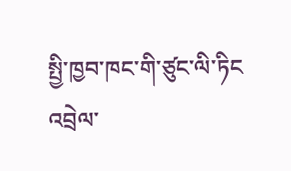སྤྱི་ཁྱབ་ཁང་གི་ཙུང་ལི་ཏིང
འབྲེལ་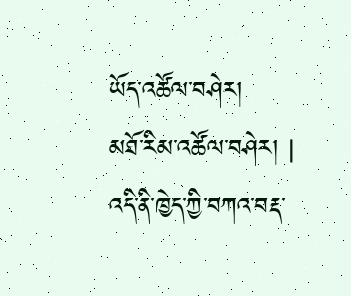ཡོད་འཚོལ་བཤེར།
མཐོ་རིམ་འཚོལ་བཤེར། |
འདི་ནི་ཁྱེད་ཀྱི་བཀའ་བརྡ་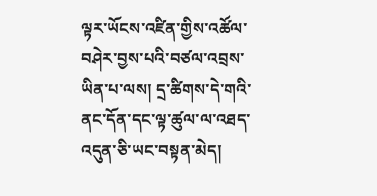ལྟར་ཡོངས་འཛིན་གྱིས་འཚོལ་བཤེར་བྱས་པའི་བཙལ་འབྲས་ཡིན་པ་ལས། དྲ་ཚིགས་དེ་གའི་ནང་དོན་དང་ལྟ་ཚུལ་ལ་འཐད་འདུན་ཅི་ཡང་བསྟན་མེད།